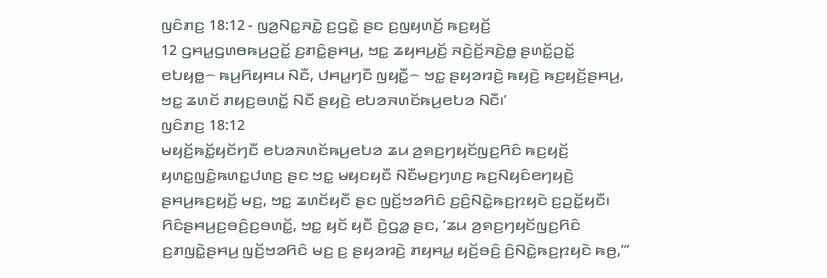ꤜꤢꤨꤊꤢ꤬ 18:12 - ꤜꤤ꤬ꤡꤢ꤭ꤏꤢꤧ꤭ ꤢ꤬ꤞꤢꤧ꤭ ꤔꤢ ꤢ꤬ꤜꤟꤛꤢꤩ꤬ ꤒꤢ꤬ꤟꤢꤩ꤬
12 ꤞꤌꤣ꤭ꤞꤛꤥꤒꤣ꤬ꤑꤢꤩ꤭ ꤢ꤬ꤊꤢꤨ꤭ꤔꤌꤣ꤬, ꤠꤢ꤭ ꤘꤟꤌꤣ꤬ꤢꤩ꤬ ꤏꤢꤧ꤬ꤢꤩ꤬ꤏꤢꤧ꤬ꤥ꤭ ꤔꤛꤢꤩ꤭ꤑꤢꤩ꤭ ꤕꤝꤟꤥ꤭꤮ ꤒꤣ꤬ꤖꤟꤌꤣ ꤡꤢꤪ, ꤓꤌꤣ꤭ꤚꤢꤪ ꤜꤟꤢꤪ꤭꤮ ꤠꤢ꤭ ꤔꤟꤤꤙꤢꤧ꤬ ꤒꤟꤢꤧ꤬ ꤒꤢ꤬ꤟꤢꤩ꤬ꤔꤌꤣ꤬, ꤠꤢ꤭ ꤘꤛꤢꤩ ꤊꤟꤢ꤬ꤋꤛꤢꤩ꤭ ꤡꤢꤪ ꤔꤟꤢꤧ꤬ ꤕꤝꤤꤏꤛꤢꤩꤒꤣ꤬ꤕꤝꤤ ꤡꤢꤪ꤯’
ꤜꤢꤨꤊꤢ꤬ 18:12
ꤗꤟꤢꤩ꤬ꤒꤢꤩ꤭ꤟꤢꤩꤚꤢꤪ ꤕꤝꤤꤏꤛꤢꤩꤒꤣ꤬ꤕꤝꤤ ꤘꤣ ꤤ꤬ꤎꤢ꤬ꤚꤟꤢꤩꤜꤢ꤬ꤖꤢꤨ ꤒꤢ꤬ꤟꤢꤩ꤬ ꤟꤛꤢ꤭ꤜꤢꤨ꤭ꤒꤛꤢ꤭ꤓꤛꤢ꤬ ꤔꤢ ꤠꤢ꤭ ꤗꤟꤢꤟꤢꤪ ꤡꤢꤪꤗꤢ꤬ꤚꤛꤢ꤬ ꤒꤢ꤬ꤡꤟꤢꤨꤕꤚꤟꤢꤧ꤬ ꤔꤌꤣ꤬ꤒꤢ꤬ꤟꤢꤩ꤬ ꤗꤢ꤬, ꤠꤢ꤭ ꤘꤛꤢꤩꤟꤢꤪ ꤔꤢ ꤜꤢꤩ꤬ꤠꤤꤖꤢꤨ ꤢ꤬ꤢꤨ꤬ꤡꤢꤧ꤭ꤒꤢ꤬ꤐꤟꤢꤧ ꤢ꤬ꤑꤢꤩ꤭ꤟꤢꤪ꤯ ꤖꤢꤨꤔꤌꤣ꤬ꤢ꤬ꤋꤢꤨ꤬ꤢ꤬ꤋꤛꤢꤩ꤭, ꤠꤢ꤭ ꤟꤢꤩ ꤟꤢꤪ ꤢꤧ꤬ꤞꤤ꤭ ꤔꤢ, ‘ꤘꤣ ꤤ꤬ꤎꤢ꤬ꤚꤟꤢꤩꤜꤢ꤬ꤖꤢꤨ ꤢ꤬ꤊꤜꤢꤧ꤭ꤔꤌꤣ꤬ ꤜꤢꤩ꤬ꤠꤤꤖꤢꤨ ꤗꤢ꤬ ꤢ꤬ ꤔꤟꤤꤙꤢꤧ꤬ ꤊꤟꤌꤣ꤭ ꤟꤢꤩ꤬ꤋꤢꤨ꤬ ꤢꤨ꤬ꤡꤢꤧ꤭ꤒꤢ꤬ꤐꤟꤢꤧ ꤒꤥ꤬,’”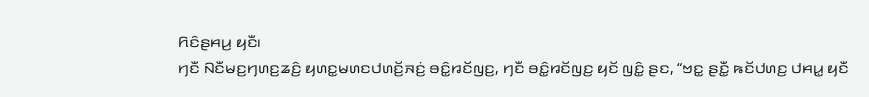ꤖꤢꤨꤔꤌꤣ꤬ ꤟꤢꤪ꤯
ꤚꤢꤪ ꤡꤢꤪꤗꤢ꤬ꤚꤛꤢ꤬ꤘꤢꤨ꤬ ꤟꤛꤢ꤭ꤗꤛꤢꤓꤛꤢꤩ꤬ꤏꤢꤦ꤬ ꤋꤢꤨ꤭ꤙꤢꤩꤜꤢ꤬, ꤚꤢꤪ ꤋꤢꤨ꤭ꤙꤢꤩꤜꤢ꤬ ꤟꤢꤩ ꤜꤢꤨ꤭ ꤔꤢ, “ꤠꤢ꤭ ꤔꤢꤪ꤭ ꤒꤢꤩꤓꤛꤢ꤬ ꤓꤌꤣ꤭ ꤟꤢꤪ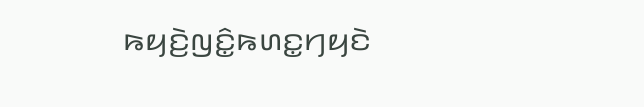ꤒꤟꤢꤧ꤬ꤜꤢꤨ꤭ꤒꤛꤢ꤭ꤚꤟꤢꤧ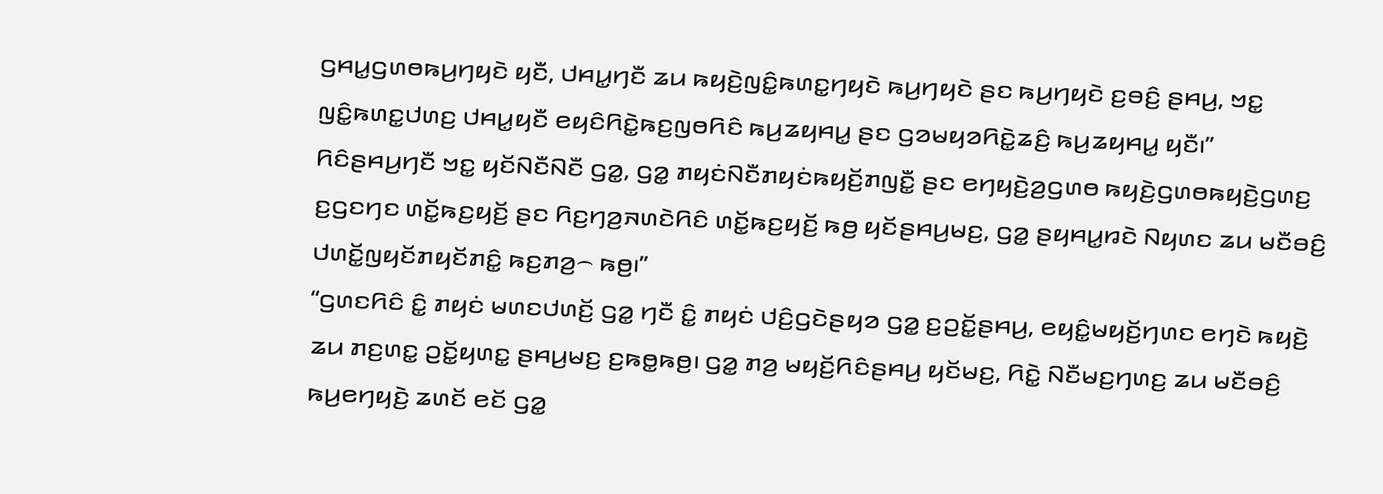ꤞꤌꤣ꤭ꤞꤛꤥꤒꤣ꤬ꤚꤟꤢꤧ ꤟꤢꤪ, ꤓꤌꤣ꤭ꤚꤢꤪ ꤘꤣ ꤒꤟꤢꤧ꤬ꤜꤢꤨ꤭ꤒꤛꤢ꤭ꤚꤟꤢꤧ ꤒꤣ꤬ꤚꤟꤢꤧ ꤔꤢ ꤒꤣ꤬ꤚꤟꤢꤧ ꤢ꤬ꤋꤢꤨ꤬ ꤔꤌꤣ꤬, ꤠꤢ꤭ ꤜꤢꤨ꤭ꤒꤛꤢ꤭ꤓꤛꤢ꤬ ꤓꤌꤣ꤭ꤟꤢꤪ ꤕꤟꤢꤨꤖꤢꤧ꤭ꤒꤢ꤬ꤜꤥꤖꤢꤨ ꤒꤣ꤬ꤘꤟꤌꤣ꤭ ꤔꤢ ꤞꤤꤗꤟꤤꤖꤢꤧ꤭ꤘꤢꤨ꤬ ꤒꤣ꤬ꤘꤟꤌꤣ꤭ ꤟꤢꤪ꤯”
ꤖꤢꤨꤔꤌꤣ꤬ꤚꤢꤪ ꤠꤢ꤭ ꤟꤢꤩꤡꤢꤪꤡꤢꤪ ꤞꤤ꤭, ꤞꤤ꤭ ꤊꤟꤢꤦꤡꤢꤪꤊꤟꤢꤦꤒꤟꤢꤩ꤬ꤊꤜꤢꤪ꤭ ꤔꤢ ꤕꤚꤟꤢꤧ꤬ꤤ꤬ꤞꤛꤥ ꤒꤟꤢꤧ꤬ꤞꤛꤥꤒꤟꤢꤧ꤬ꤞꤛꤢ꤬ ꤢ꤬ꤞꤢꤚꤢ ꤛꤢꤩ꤭ꤒꤢ꤬ꤟꤢꤩ꤬ ꤔꤢ ꤖꤢ꤬ꤚꤤ꤬ꤏꤛꤢꤧꤖꤢꤨ ꤛꤢꤩ꤭ꤒꤢ꤬ꤟꤢꤩ꤬ ꤒꤥ꤬ ꤟꤢꤩꤔꤌꤣ꤬ꤗꤢ꤬, ꤞꤤ꤭ ꤔꤟꤌꤣ꤭ꤙꤢꤧ ꤡꤟꤛꤢ ꤘꤣ ꤗꤢꤪꤋꤢꤨ꤬ ꤓꤛꤢꤩ꤭ꤜꤟꤢꤩꤊꤟꤢꤩꤊꤢꤨ꤭ ꤒꤢ꤬ꤊꤤ꤬꤮ ꤒꤥ꤬꤯”
“ꤞꤛꤢꤖꤢꤨ ꤢꤨ꤭ ꤊꤟꤢꤦ ꤗꤛꤢꤓꤛꤢꤩ꤬ ꤞꤤ꤭ ꤚꤢꤪ ꤢꤨ꤭ ꤊꤟꤢꤦ ꤓꤢꤨ꤬ꤞꤢꤧꤔꤟꤤ ꤞꤤ꤭ ꤢ꤬ꤑꤢꤩ꤭ꤔꤌꤣ꤬, ꤕꤟꤢꤨ꤭ꤗꤟꤢꤩ꤬ꤚꤛꤢ ꤕꤚꤢꤧ ꤒꤟꤢꤧ꤬ ꤘꤣ ꤊꤢ꤬ꤛꤢ꤭ ꤑꤢꤩ꤭ꤟꤛꤢ꤭ ꤔꤌꤣ꤬ꤗꤢ꤬ ꤢ꤬ꤒꤥ꤭ꤒꤥ꤬꤯ ꤞꤤ꤭ ꤊꤤ꤬ ꤗꤟꤢꤩ꤬ꤖꤢꤨꤔꤌꤣ꤬ ꤟꤢꤩꤗꤢ꤬, ꤖꤢꤧ꤭ ꤡꤢꤪꤗꤢ꤬ꤚꤛꤢ꤬ ꤘꤣ ꤗꤢꤪꤋꤢꤨ꤬ ꤒꤣ꤬ꤕꤚꤟꤢꤧ꤬ ꤘꤛꤢꤩ ꤕꤢꤩ ꤞꤤ꤭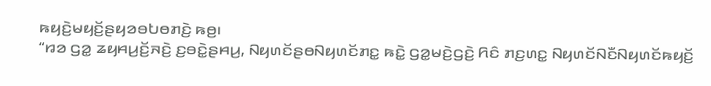ꤒꤟꤢꤧ꤬ꤗꤟꤢꤩ꤬ꤔꤟꤤꤋꤝꤥꤊꤢꤧ꤬ ꤒꤥ꤬꤯
“ꤙꤤ ꤞꤤ꤭ ꤘꤟꤌꤣ꤬ꤢꤩ꤬ꤏꤢꤧ꤬ ꤢ꤬ꤋꤢꤧ꤭ꤔꤌꤣ꤬, ꤡꤟꤛꤢꤩꤔꤥꤡꤟꤛꤢꤩꤊꤢ꤭ ꤒꤢꤧ꤭ ꤞꤤ꤭ꤗꤢꤧ꤬ꤞꤢꤧ꤬ ꤖꤢꤨ ꤊꤢ꤬ꤛꤢ꤭ ꤡꤟꤛꤢꤩꤡꤢꤪꤡꤟꤛꤢꤩꤒꤟꤢꤩ꤬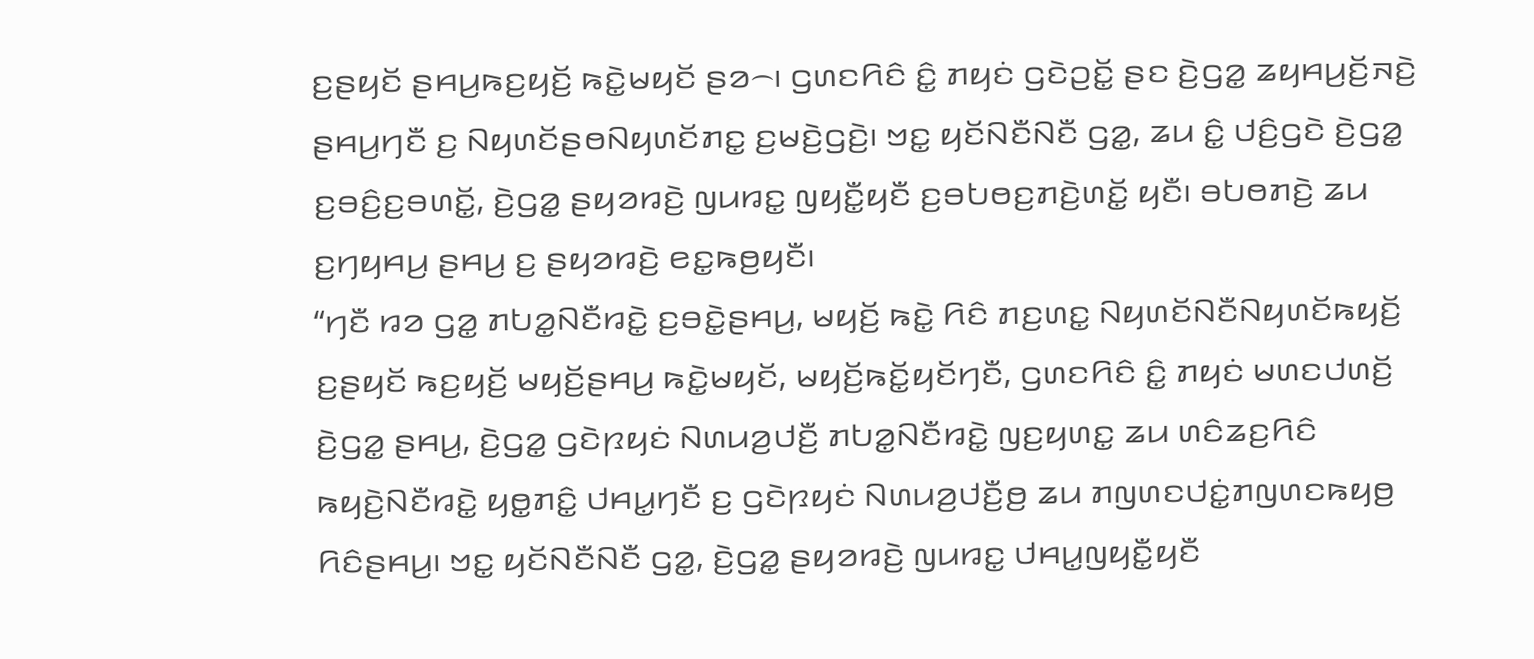ꤢ꤬ꤔꤟꤢꤩ ꤔꤌꤣ꤬ꤒꤢ꤬ꤟꤢꤩ꤬ ꤒꤢꤧ꤭ꤗꤟꤢꤩ ꤔꤤ꤮꤯ ꤞꤛꤢꤖꤢꤨ ꤢꤨ꤭ ꤊꤟꤢꤦ ꤞꤢꤧꤑꤢꤩ꤭ ꤔꤢ ꤢꤧ꤬ꤞꤤ꤭ ꤘꤟꤌꤣ꤬ꤢꤩ꤬ꤏꤢꤧ꤬ ꤔꤌꤣ꤬ꤚꤢꤪ ꤢ꤬ ꤡꤟꤛꤢꤩꤔꤥꤡꤟꤛꤢꤩꤊꤢ꤭ ꤢ꤬ꤗꤢꤧ꤬ꤞꤢꤧ꤬꤯ ꤠꤢ꤭ ꤟꤢꤩꤡꤢꤪꤡꤢꤪ ꤞꤤ꤭, ꤘꤣ ꤢꤨ꤭ ꤓꤢꤨ꤬ꤞꤢꤧ ꤢꤧ꤬ꤞꤤ꤭ ꤢ꤬ꤋꤢꤨ꤬ꤢ꤬ꤋꤛꤢꤩ꤭, ꤢꤧ꤬ꤞꤤ꤭ ꤔꤟꤤꤙꤢꤧ꤬ ꤜꤣꤙꤢ꤭ ꤜꤟꤢꤪ꤭ꤟꤢꤪ ꤢ꤬ꤋꤝꤥꤢ꤬ꤊꤢꤧ꤬ꤛꤢꤩ꤭ ꤟꤢꤪ꤯ ꤋꤝꤥꤊꤢꤧ꤬ ꤘꤣ ꤢ꤬ꤚꤟꤌꤣ꤬ ꤔꤌꤣ꤬ ꤢ꤬ ꤔꤟꤤꤙꤢꤧ꤬ ꤕꤢ꤭ꤒꤥ꤬ꤟꤢꤪ꤯
“ꤚꤢꤪ ꤙꤤ ꤞꤤ꤭ ꤊꤝꤤ꤭ꤡꤢꤪꤙꤢꤧ꤭ ꤢ꤬ꤋꤢꤧ꤭ꤔꤌꤣ꤬, ꤗꤟꤢꤩ꤬ ꤒꤢꤧ꤭ ꤖꤢꤨ ꤊꤢ꤬ꤛꤢ꤭ ꤡꤟꤛꤢꤩꤡꤢꤪꤡꤟꤛꤢꤩꤒꤟꤢꤩ꤬ ꤢ꤬ꤔꤟꤢꤩ ꤒꤢ꤬ꤟꤢꤩ꤬ ꤗꤟꤢꤩ꤬ꤔꤌꤣ꤬ ꤒꤢꤧ꤭ꤗꤟꤢꤩ, ꤗꤟꤢꤩ꤬ꤒꤢꤩ꤭ꤟꤢꤩꤚꤢꤪ, ꤞꤛꤢꤖꤢꤨ ꤢꤨ꤭ ꤊꤟꤢꤦ ꤗꤛꤢꤓꤛꤢꤩ꤬ ꤢꤧ꤬ꤞꤤ꤭ ꤔꤌꤣ꤬, ꤢꤧ꤬ꤞꤤ꤭ ꤞꤢꤧꤐꤟꤢꤦ ꤡꤛꤣꤤ꤬ꤓꤢꤪ꤬ ꤊꤝꤤ꤭ꤡꤢꤪꤙꤢꤧ꤭ ꤜꤢ꤬ꤟꤛꤢ꤭ ꤘꤣ ꤛꤢꤨꤘꤢ꤬ꤖꤢꤨ ꤒꤟꤢꤧ꤬ꤡꤢꤪꤙꤢꤧ꤭ ꤟꤥ꤭ꤊꤢꤨ꤭ ꤓꤌꤣ꤭ꤚꤢꤪ ꤢ꤬ ꤞꤢꤧꤐꤟꤢꤦ ꤡꤛꤣꤤ꤬ꤓꤢꤪ꤬ꤥ꤬ ꤘꤣ ꤊꤜꤛꤢꤓꤢꤦ꤭ꤊꤜꤛꤢꤒꤟꤥ꤬ ꤖꤢꤨꤔꤌꤣ꤬꤯ ꤠꤢ꤭ ꤟꤢꤩꤡꤢꤪꤡꤢꤪ ꤞꤤ꤭, ꤢꤧ꤬ꤞꤤ꤭ ꤔꤟꤤꤙꤢꤧ꤬ ꤜꤣꤙꤢ꤭ ꤓꤌꤣ꤭ꤜꤟꤢꤪ꤭ꤟꤢꤪ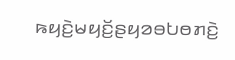ꤒꤟꤢꤧ꤬ꤗꤟꤢꤩ꤬ꤔꤟꤤꤋꤝꤥꤊꤢꤧ꤬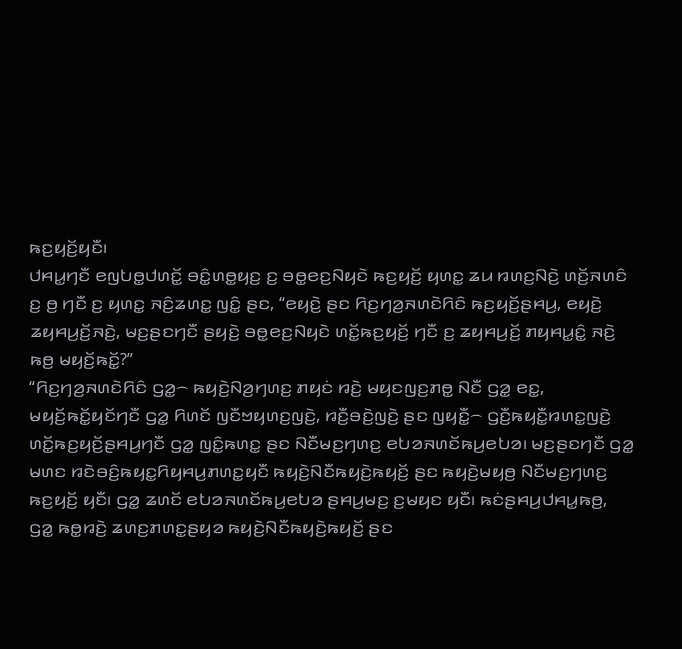ꤒꤢ꤬ꤟꤢꤩ꤬ꤟꤢꤪ꤯
ꤓꤌꤣ꤭ꤚꤢꤪ ꤕꤜꤝꤥ꤭ꤓꤛꤢꤩ꤭ ꤋꤢꤨ꤭ꤛꤥ꤭ꤟꤢ꤬ ꤢ꤬ ꤋꤥ꤭ꤕꤢ꤬ꤡꤟꤢꤧ ꤒꤢ꤬ꤟꤢꤩ꤬ ꤟꤛꤢ꤭ ꤘꤣ ꤙꤛꤢ꤬ꤡꤢꤧ꤬ ꤛꤢꤩ꤬ꤏꤛꤢꤨ ꤢ꤬ ꤥ꤬ ꤚꤢꤪ ꤢ꤬ ꤟꤛꤢ꤭ ꤏꤢꤨ꤬ꤘꤛꤢ꤭ ꤜꤢꤨ꤭ ꤔꤢ, “ꤕꤟꤢꤧ꤬ ꤔꤢ ꤖꤢ꤬ꤚꤤ꤬ꤏꤛꤢꤧꤖꤢꤨ ꤒꤢ꤬ꤟꤢꤩ꤬ꤔꤌꤣ꤬, ꤕꤟꤢꤧ꤬ ꤘꤟꤌꤣ꤬ꤢꤩ꤬ꤏꤢꤧ꤬, ꤗꤢ꤬ꤔꤢꤚꤢꤪ ꤔꤟꤢꤧ꤬ ꤋꤥ꤭ꤕꤢ꤬ꤡꤟꤢꤧ ꤛꤢꤩ꤭ꤒꤢ꤬ꤟꤢꤩ꤬ ꤚꤢꤪ ꤢ꤬ ꤘꤟꤌꤣ꤬ꤢꤩ꤬ ꤊꤟꤌꤣ꤭ꤢꤨ꤭ ꤏꤢꤧ꤬ ꤒꤥ꤬ ꤗꤟꤢꤩ꤬ꤒꤢꤩ꤭?”
“ꤖꤢ꤬ꤚꤤ꤬ꤏꤛꤢꤧꤖꤢꤨ ꤞꤤ꤭꤮ ꤒꤟꤢꤧ꤬ꤡꤤ꤬ꤚꤛꤢ꤬ ꤊꤟꤢꤦ ꤙꤢꤧ꤬ ꤗꤟꤢꤜꤢ꤬ꤊꤥ꤭ ꤡꤢꤪ ꤞꤤ꤭ ꤕꤢ꤭, ꤗꤟꤢꤩ꤬ꤒꤢꤩ꤭ꤟꤢꤩꤚꤢꤪ ꤞꤤ꤭ ꤖꤛꤢꤩ ꤜꤢꤪꤠꤟꤛꤢ꤬ꤜꤢꤧ꤬, ꤙꤢꤪ꤬ꤋꤢꤧ꤬ꤜꤢꤧ꤬ ꤔꤢ ꤜꤟꤢꤪ꤭꤮ ꤞꤢꤪ꤬ꤒꤟꤢꤪ꤭ꤙꤛꤢ꤭ꤜꤢꤧ꤬ ꤛꤢꤩ꤭ꤒꤢ꤬ꤟꤢꤩ꤬ꤔꤌꤣ꤬ꤚꤢꤪ ꤞꤤ꤭ ꤜꤢꤨ꤭ꤒꤛꤢ꤭ ꤔꤢ ꤡꤢꤪꤗꤢ꤬ꤚꤛꤢ꤬ ꤕꤝꤤꤏꤛꤢꤩꤒꤣ꤬ꤕꤝꤤ꤯ ꤗꤢ꤬ꤔꤢꤚꤢꤪ ꤞꤤ꤭ ꤗꤛꤢ ꤙꤢꤧꤋꤢꤨ꤬ꤒꤟꤢ꤭ꤖꤟꤌꤣ꤬ꤊꤛꤢ꤭ꤟꤢꤪ ꤒꤟꤢꤧ꤬ꤡꤢꤪꤒꤟꤢꤧ꤬ꤒꤟꤢꤩ꤬ ꤔꤢ ꤒꤟꤢꤧ꤬ꤗꤟꤥ꤬ ꤡꤢꤪꤗꤢ꤬ꤚꤛꤢ꤬ ꤒꤢ꤬ꤟꤢꤩ꤬ ꤟꤢꤪ꤯ ꤞꤤ꤭ ꤘꤛꤢꤩ ꤕꤝꤤꤏꤛꤢꤩꤒꤣ꤬ꤕꤝꤤ ꤔꤌꤣ꤬ꤗꤢ꤬ ꤢ꤬ꤗꤟꤢ ꤟꤢꤪ꤯ ꤒꤢꤦꤔꤌꤣ꤬ꤓꤌꤣ꤭ꤒꤥ꤬, ꤞꤤ꤭ ꤒꤥ꤭ꤙꤢꤧ꤬ ꤘꤛꤢ꤬ꤊꤛꤢ꤭ꤔꤟꤤ ꤒꤟꤢꤧ꤬ꤡꤢꤪꤒꤟꤢꤧ꤬ꤒꤟꤢꤩ꤬ ꤔꤢ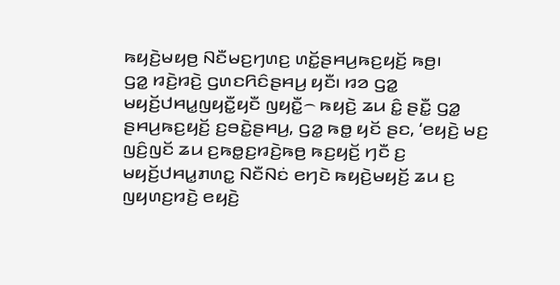ꤒꤟꤢꤧ꤬ꤗꤟꤥ꤬ ꤡꤢꤪꤗꤢ꤬ꤚꤛꤢ꤬ ꤛꤢꤩ꤭ꤔꤌꤣ꤬ꤒꤢ꤬ꤟꤢꤩ꤬ ꤒꤥ꤬꤯
ꤞꤤ꤭ ꤙꤢꤧ꤬ꤙꤢꤧ꤬ ꤞꤛꤢꤖꤢꤨꤔꤌꤣ꤬ ꤟꤢꤪ꤯ ꤙꤤ ꤞꤤ꤭ ꤗꤟꤢꤩ꤬ꤓꤌꤣ꤭ꤜꤟꤢꤪ꤭ꤟꤢꤪ ꤜꤟꤢꤪ꤭꤮ ꤒꤟꤢꤧ꤬ ꤘꤣ ꤢꤨ꤭ ꤔꤢꤪ꤭ ꤞꤤ꤭ ꤔꤌꤣ꤬ꤒꤢ꤬ꤟꤢꤩ꤬ ꤢ꤬ꤋꤢꤧ꤭ꤔꤌꤣ꤬, ꤞꤤ꤭ ꤒꤥ꤭ ꤟꤢꤩ ꤔꤢ, ‘ꤕꤟꤢꤧ꤬ ꤗꤢ꤬ ꤜꤢꤨ꤬ꤜꤢꤩ ꤘꤣ ꤢ꤬ꤒꤥ꤭ꤢ꤬ꤙꤢꤧ꤬ꤒꤥ꤬ ꤒꤢ꤬ꤟꤢꤩ꤬ ꤚꤢꤪ ꤢ꤬ ꤗꤟꤢꤩ꤬ꤓꤌꤣ꤭ꤊꤛꤢ꤭ ꤡꤢꤪꤡꤢꤦ ꤕꤚꤢꤧ ꤒꤟꤢꤧ꤬ꤗꤟꤢꤩ꤬ ꤘꤣ ꤢ꤬ ꤜꤟꤛꤢ꤬ꤙꤢꤧ꤬ ꤕꤟꤢꤧ꤬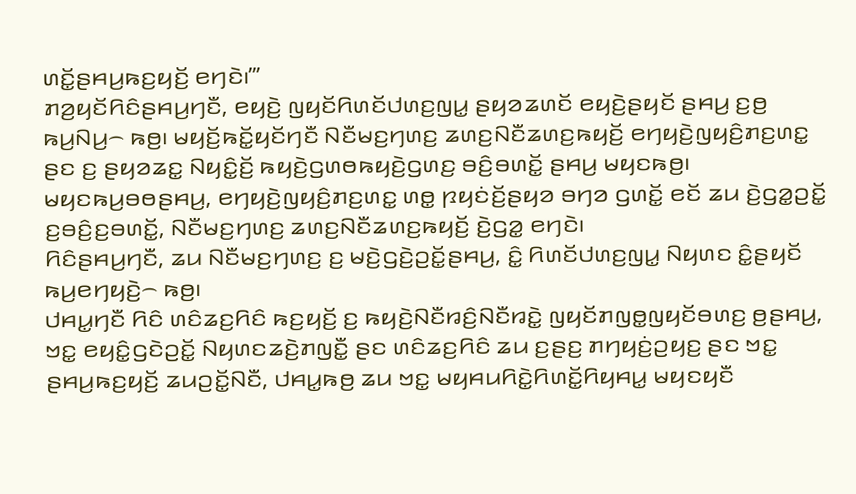ꤛꤢꤩ꤭ꤔꤌꤣ꤬ꤒꤢ꤬ꤟꤢꤩ꤬ ꤕꤚꤢꤧ꤯’”
ꤊꤤ꤬ꤟꤢꤩꤖꤢꤨꤔꤌꤣ꤬ꤚꤢꤪ, ꤕꤟꤢꤧ꤬ ꤜꤟꤢꤩꤖꤛꤢꤩꤓꤛꤢ꤬ꤜꤣ꤭ ꤔꤟꤤꤘꤛꤢꤩ ꤕꤟꤢꤧ꤬ꤔꤟꤢꤩ ꤔꤌꤣ꤬ ꤢ꤬ꤥ꤬ ꤒꤣ꤬ꤡꤣ꤬꤮ ꤒꤥ꤬꤯ ꤗꤟꤢꤩ꤬ꤒꤢꤩ꤭ꤟꤢꤩꤚꤢꤪ ꤡꤢꤪꤗꤢ꤬ꤚꤛꤢ꤬ ꤘꤛꤢ꤬ꤡꤢꤪꤘꤛꤢ꤬ꤒꤟꤢꤩ꤬ ꤕꤚꤟꤢꤧ꤬ꤜꤟꤢꤨ꤬ꤊꤢ꤬ꤛꤢ꤭ ꤔꤢ ꤢ꤬ ꤔꤟꤤꤘꤢ꤭ ꤡꤟꤢꤨ꤭ꤢꤩ꤬ ꤒꤟꤢꤧ꤬ꤞꤛꤥꤒꤟꤢꤧ꤬ꤞꤛꤢ꤬ ꤋꤢꤨ꤬ꤋꤛꤢꤩ꤭ ꤔꤌꤣ꤬ ꤗꤟꤢꤒꤥ꤬꤯ ꤗꤟꤢꤒꤣ꤬ꤋꤥꤔꤌꤣ꤬, ꤕꤚꤟꤢꤧ꤬ꤜꤟꤢꤨ꤬ꤊꤢ꤬ꤛꤢ꤭ ꤛꤥ꤭ ꤐꤟꤢꤦꤢꤩ꤬ꤔꤟꤤ ꤋꤚꤤ ꤞꤛꤢꤩ꤭ ꤕꤢꤩ ꤘꤣ ꤢꤧ꤬ꤞꤤ꤭ꤑꤢꤩ꤭ ꤢ꤬ꤋꤢꤨ꤬ꤢ꤬ꤋꤛꤢꤩ꤭, ꤡꤢꤪꤗꤢ꤬ꤚꤛꤢ꤬ ꤘꤛꤢ꤬ꤡꤢꤪꤘꤛꤢ꤬ꤒꤟꤢꤩ꤬ ꤢꤧ꤬ꤞꤤ꤭ ꤕꤚꤢꤧ꤯
ꤖꤢꤨꤔꤌꤣ꤬ꤚꤢꤪ, ꤘꤣ ꤡꤢꤪꤗꤢ꤬ꤚꤛꤢ꤬ ꤢ꤬ ꤗꤢꤧ꤬ꤞꤢꤧ꤬ꤑꤢꤩ꤭ꤔꤌꤣ꤬, ꤢꤨ꤭ ꤖꤛꤢꤩꤓꤛꤢ꤬ꤜꤣ꤭ ꤡꤟꤛꤢ ꤢꤨ꤭ꤔꤟꤢꤩ ꤒꤣ꤬ꤕꤚꤟꤢꤧ꤬꤮ ꤒꤥ꤬꤯
ꤓꤌꤣ꤭ꤚꤢꤪ ꤖꤢꤨ ꤛꤢꤨꤘꤢ꤬ꤖꤢꤨ ꤒꤢ꤬ꤟꤢꤩ꤬ ꤢ꤬ ꤒꤟꤢꤧ꤬ꤡꤢꤪꤙꤢꤨ꤬ꤡꤢꤪꤙꤢꤧ꤭ ꤜꤟꤢꤩꤊꤜꤥ꤭ꤜꤟꤢꤩꤋꤛꤢ꤬ ꤥ꤬ꤔꤌꤣ꤬, ꤠꤢ꤭ ꤕꤟꤢꤨ꤭ꤞꤢꤧꤑꤢꤩ꤭ ꤡꤟꤛꤢꤘꤢꤧ꤬ꤊꤜꤢꤪ꤭ ꤔꤢ ꤛꤢꤨꤘꤢ꤬ꤖꤢꤨ ꤘꤣ ꤢ꤬ꤔꤢ꤬ ꤊꤚꤟꤢꤦ꤬ꤑꤟꤢ꤬ ꤔꤢ ꤠꤢ꤭ ꤔꤌꤣ꤬ꤒꤢ꤬ꤟꤢꤩ꤬ ꤘꤣꤑꤢꤩ꤭ꤡꤢꤪ, ꤓꤌꤣ꤭ꤒꤥ꤬ ꤘꤣ ꤠꤢ꤭ ꤗꤟꤌꤣꤖꤢꤧ꤭ꤖꤛꤢꤩ꤭ꤖꤟꤌꤣ꤭ ꤗꤟꤢꤟꤢꤪ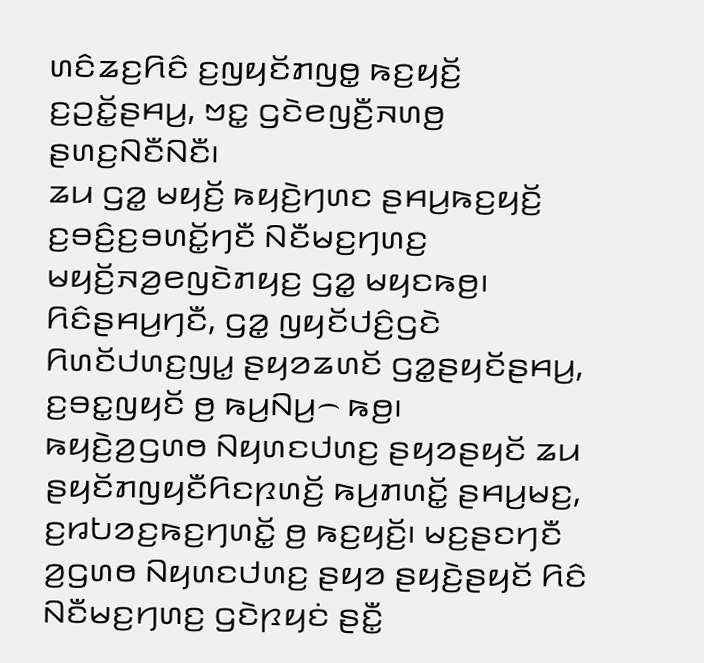ꤛꤢꤨꤘꤢ꤬ꤖꤢꤨ ꤢ꤬ꤜꤟꤢꤩꤊꤜꤥ꤭ ꤒꤢ꤬ꤟꤢꤩ꤬ ꤢ꤬ꤑꤢꤩ꤭ꤔꤌꤣ꤬, ꤠꤢ꤭ ꤞꤢꤧꤕꤜꤢꤪ꤬ꤏꤛꤥ꤬ ꤔꤛꤢ꤬ꤡꤢꤪꤡꤢꤪ꤯
ꤘꤣ ꤞꤤ꤭ ꤗꤟꤢꤩ꤬ ꤒꤟꤢꤧ꤬ꤚꤛꤢ ꤔꤌꤣ꤬ꤒꤢ꤬ꤟꤢꤩ꤬ ꤢ꤬ꤋꤢꤨ꤬ꤢ꤬ꤋꤛꤢꤩ꤭ꤚꤢꤪ ꤡꤢꤪꤗꤢ꤬ꤚꤛꤢ꤬ ꤗꤟꤢꤩ꤬ꤏꤤ꤬ꤕꤜꤢꤧꤊꤟꤢ꤬ ꤞꤤ꤭ ꤗꤟꤢꤒꤥ꤬꤯ ꤖꤢꤨꤔꤌꤣ꤬ꤚꤢꤪ, ꤞꤤ꤭ ꤜꤟꤢꤩꤓꤢꤨ꤬ꤞꤢꤧ ꤖꤛꤢꤩꤓꤛꤢ꤬ꤜꤣ꤭ ꤔꤟꤤꤘꤛꤢꤩ ꤞꤤ꤭ꤔꤟꤢꤩꤔꤌꤣ꤬, ꤢ꤬ꤋꤢ꤭ꤜꤟꤢꤩ ꤥ꤬ ꤒꤣ꤬ꤡꤣ꤬꤮ ꤒꤥ꤬꤯
ꤒꤟꤢꤧ꤬ꤤ꤬ꤞꤛꤥ ꤡꤟꤛꤢꤓꤛꤢ꤬ ꤔꤟꤤꤔꤟꤢꤩ ꤘꤣ ꤔꤟꤢꤩꤊꤜꤟꤢꤪꤖꤢꤐꤛꤢꤩ꤬ ꤒꤣ꤬ꤊꤛꤢꤩ꤭ ꤔꤌꤣ꤬ꤗꤢ꤬, ꤢ꤬ꤙꤝꤤꤢ꤬ꤒꤢ꤬ꤚꤛꤢꤩ꤭ ꤥ꤬ ꤒꤢ꤬ꤟꤢꤩ꤬꤯ ꤗꤢ꤬ꤔꤢꤚꤢꤪ ꤤ꤬ꤞꤛꤥ ꤡꤟꤛꤢꤓꤛꤢ꤬ ꤔꤟꤤ ꤔꤟꤢꤧ꤬ꤔꤟꤢꤩ ꤖꤢꤨ ꤡꤢꤪꤗꤢ꤬ꤚꤛꤢ꤬ ꤞꤢꤧꤐꤟꤢꤦ ꤔꤢꤪ꤭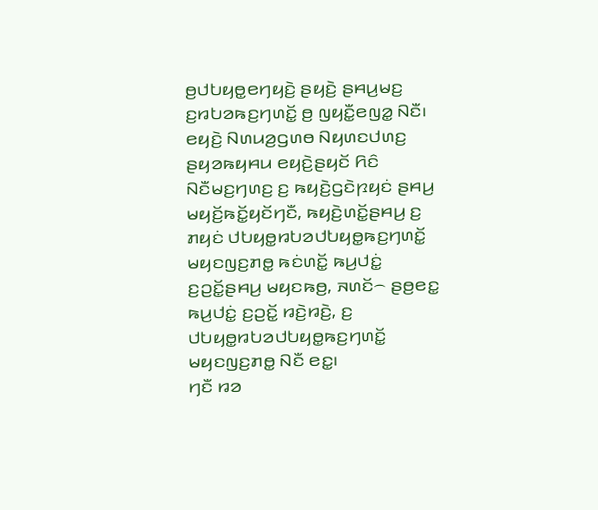ꤥ꤬ꤓꤝꤟꤥ꤭ꤕꤚꤟꤢꤧ꤬ ꤔꤟꤢꤧ꤬ ꤔꤌꤣ꤬ꤗꤢ꤬ ꤢ꤬ꤙꤝꤤꤒꤢ꤬ꤚꤛꤢꤩ꤭ ꤥ꤬ ꤜꤟꤢꤪ꤭ꤕꤜꤤ꤭ ꤡꤢꤪ꤯ ꤕꤟꤢꤧ꤬ ꤡꤛꤣꤤ꤬ꤞꤛꤥ ꤡꤟꤛꤢꤓꤛꤢ꤬ ꤔꤟꤤꤒꤟꤌꤣ ꤕꤟꤢꤧ꤬ꤔꤟꤢꤩ ꤖꤢꤨ ꤡꤢꤪꤗꤢ꤬ꤚꤛꤢ꤬ ꤢ꤬ ꤒꤟꤢꤧ꤬ꤞꤢꤧꤐꤟꤢꤦ ꤔꤌꤣ꤬ ꤗꤟꤢꤩ꤬ꤒꤢꤩ꤭ꤟꤢꤩꤚꤢꤪ, ꤒꤟꤢꤧ꤬ꤛꤢꤩ꤭ꤔꤌꤣ꤬ ꤢ꤬ ꤊꤟꤢꤦ ꤓꤝꤟꤥ꤭ꤙꤝꤤꤓꤝꤟꤥ꤭ꤒꤢ꤬ꤚꤛꤢꤩ꤭ ꤗꤟꤢꤜꤢ꤬ꤊꤥ꤭ ꤒꤢꤦꤛꤢꤩ꤭ ꤒꤣ꤬ꤓꤢꤦ꤭ ꤢ꤬ꤑꤢꤩ꤭ꤔꤌꤣ꤬ ꤗꤟꤢꤒꤥ꤬, ꤏꤛꤢꤩ꤮ ꤔꤥ꤬ꤕꤢ꤭ ꤒꤣ꤬ꤓꤢꤦ꤭ ꤢ꤬ꤑꤢꤩ꤭ ꤙꤢꤧ꤬ꤙꤢꤧ꤬, ꤢ꤬ ꤓꤝꤟꤥ꤭ꤙꤝꤤꤓꤝꤟꤥ꤭ꤒꤢ꤬ꤚꤛꤢꤩ꤭ ꤗꤟꤢꤜꤢ꤬ꤊꤥ꤭ ꤡꤢꤪ ꤕꤢ꤭꤯
ꤚꤢꤪ ꤙꤤ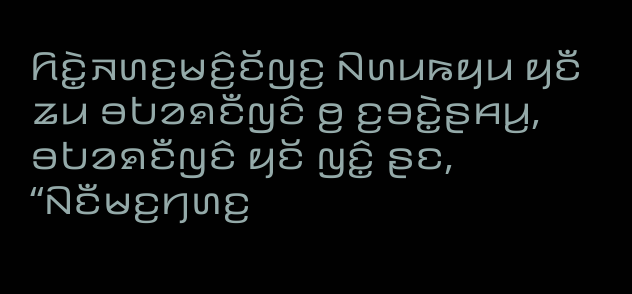ꤖꤢꤧ꤭ꤏꤛꤢ꤬ꤗꤢꤨ꤬ꤢꤩꤜꤢ꤬ ꤡꤛꤣꤒꤟꤣ ꤟꤢꤪ ꤘꤣ ꤋꤝꤤꤎꤢꤪꤜꤢꤨ ꤥ꤬ ꤢ꤬ꤋꤢꤧ꤭ꤔꤌꤣ꤬, ꤋꤝꤤꤎꤢꤪꤜꤢꤨ ꤟꤢꤩ ꤜꤢꤨ꤭ ꤔꤢ, “ꤡꤢꤪꤗꤢ꤬ꤚꤛꤢ꤬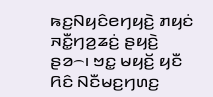ꤒꤢ꤬ꤡꤟꤢꤨꤕꤚꤟꤢꤧ꤬ ꤊꤟꤢꤦ ꤏꤢꤪ꤭ꤚꤤ꤬ꤘꤢꤦ꤬ ꤔꤟꤢꤧ꤬ ꤔꤤ꤮꤯ ꤠꤢ꤭ ꤗꤟꤢꤩ꤬ ꤟꤢꤪ ꤖꤢꤨ ꤡꤢꤪꤗꤢ꤬ꤚꤛꤢ꤬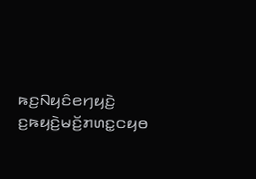ꤒꤢ꤬ꤡꤟꤢꤨꤕꤚꤟꤢꤧ꤬ ꤢ꤬ꤒꤟꤢꤧ꤬ꤗꤢꤩ꤬ꤊꤛꤢ꤭ꤍꤟꤥ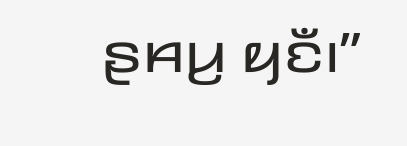ꤔꤌꤣ꤬ ꤟꤢꤪ꤯”